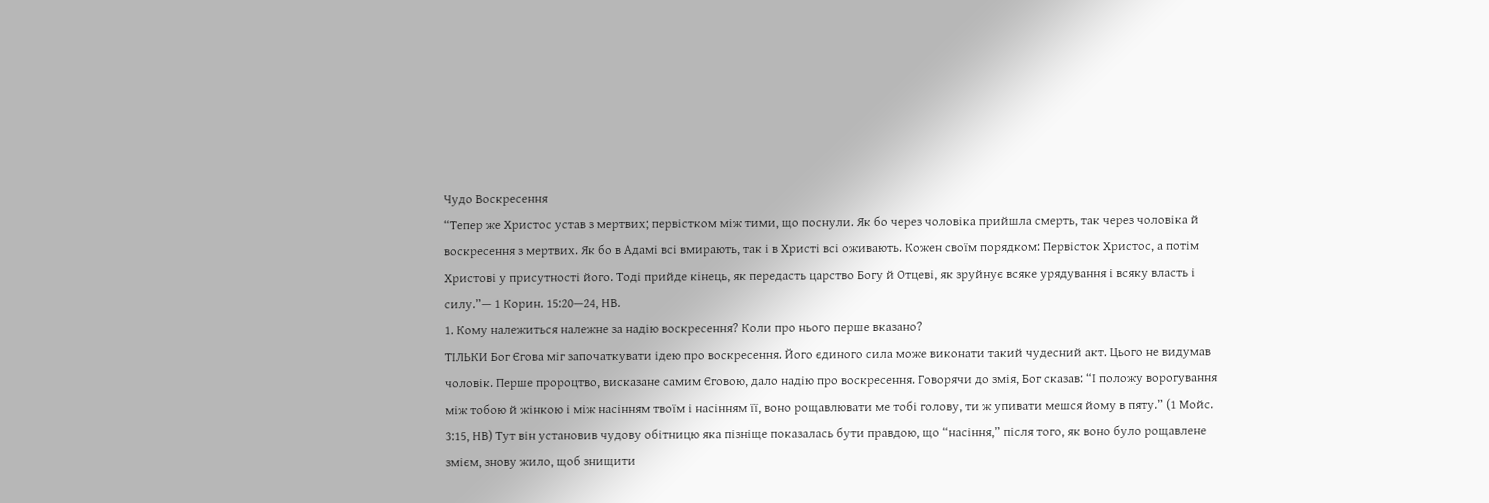Чудо Воскресення
“Тепер же Христос устав з мертвих; первістком між тими, що поснули. Як бо через чоловіка прийшла смерть, так через чоловіка й воскресення з мертвих. Як бо в Адамі всі вмирають, так і в Христі всі оживають. Кожен своїм порядком: Первісток Христос, а потім Христові у присутності його. Тоді прийде кінець, як передасть царство Богу й Отцеві, як зруйнує всяке урядування і всяку власть і силу.”— 1 Корин. 15:20—24, НВ.
1. Кому належиться належне за надію воскресення? Коли про нього перше вказано?
ТІЛЬКИ Бог Єгова міг започаткувати ідею про воскресення. Його єдиного сила може виконати такий чудесний акт. Цього не видумав чоловік. Перше пророцтво, висказане самим Єговою, дало надію про воскресення. Говорячи до змія, Бог сказав: “І положу ворогування між тобою й жінкою і між насінням твоїм і насінням її, воно рощавлювати ме тобі голову, ти ж упивати мешся йому в пяту.” (1 Мойс. 3:15, НВ) Тут він установив чудову обітницю яка пізніще показалась бути правдою, що “насіння,” після того, як воно було рощавлене змієм, знову жило, щоб знищити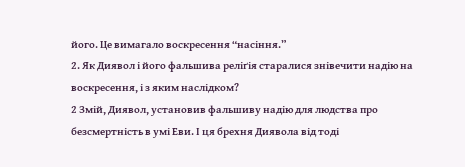його. Це вимагало воскресення “насіння.”
2. Як Диявол і його фальшива реліґія старалися знівечити надію на воскресення, і з яким наслідком?
2 Змій, Диявол, установив фальшиву надію для людства про безсмертність в умі Еви. І ця брехня Диявола від тоді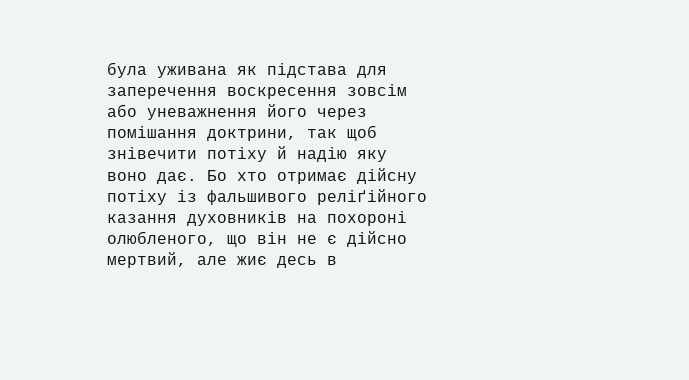була уживана як підстава для заперечення воскресення зовсім або уневажнення його через помішання доктрини, так щоб знівечити потіху й надію яку воно дає. Бо хто отримає дійсну потіху із фальшивого реліґійного казання духовників на похороні олюбленого, що він не є дійсно мертвий, але жиє десь в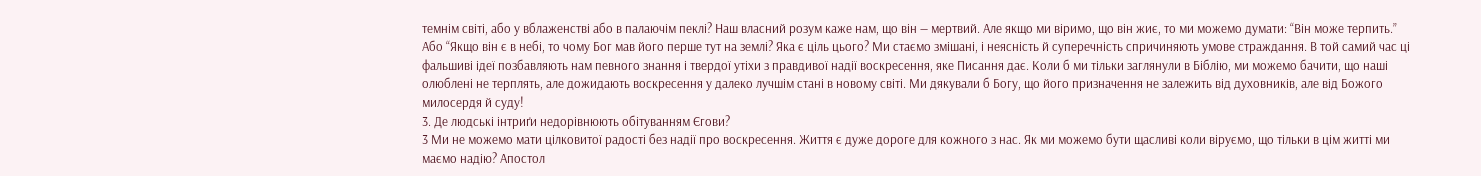темнім світі, або у вблаженстві або в палаючім пеклі? Наш власний розум каже нам, що він — мертвий. Але якщо ми віримо, що він жиє, то ми можемо думати: “Він може терпить.” Або “Якщо він є в небі, то чому Бог мав його перше тут на землі? Яка є ціль цього? Ми стаємо змішані, і неясність й суперечність спричиняють умове страждання. В той самий час ці фальшиві ідеї позбавляють нам певного знання і твердої утіхи з правдивої надії воскресення, яке Писання дає. Коли б ми тільки заглянули в Біблію, ми можемо бачити, що наші олюблені не терплять, але дожидають воскресення у далеко лучшім стані в новому світі. Ми дякували б Богу, що його призначення не залежить від духовників, але від Божого милосердя й суду!
3. Де людські інтриґи недорівнюють обітуванням Єгови?
3 Ми не можемо мати цілковитої радості без надії про воскресення. Життя є дуже дороге для кожного з нас. Як ми можемо бути щасливі коли віруємо, що тільки в цім житті ми маємо надію? Апостол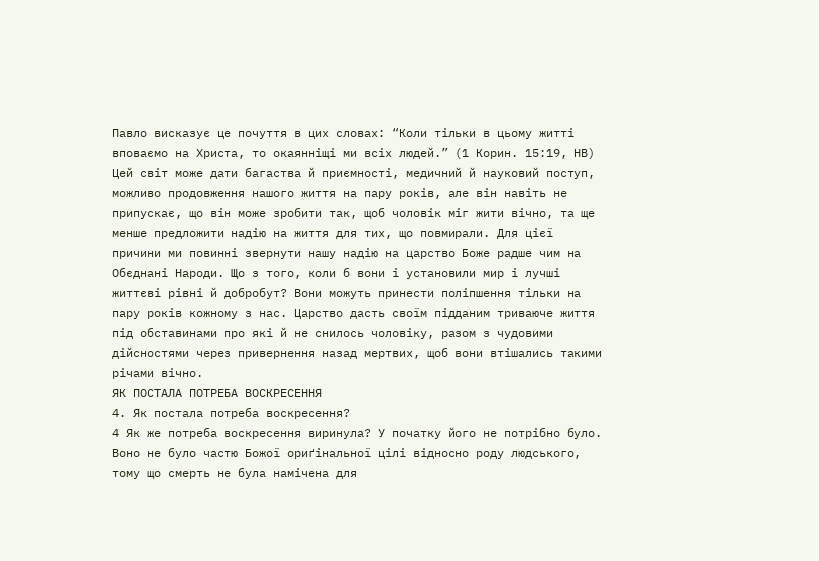Павло висказує це почуття в цих словах: “Коли тільки в цьому житті вповаємо на Христа, то окаянніщі ми всіх людей.” (1 Корин. 15:19, НВ) Цей світ може дати багаства й приємності, медичний й науковий поступ, можливо продовження нашого життя на пару років, але він навіть не припускає, що він може зробити так, щоб чоловік міг жити вічно, та ще менше предложити надію на життя для тих, що повмирали. Для цієї причини ми повинні звернути нашу надію на царство Боже радше чим на Обєднані Народи. Що з того, коли б вони і установили мир і лучші життєві рівні й добробут? Вони можуть принести поліпшення тільки на пару років кожному з нас. Царство дасть своїм підданим триваюче життя під обставинами про які й не снилось чоловіку, разом з чудовими дійсностями через привернення назад мертвих, щоб вони втішались такими річами вічно.
ЯК ПОСТАЛА ПОТРЕБА ВОСКРЕСЕННЯ
4. Як постала потреба воскресення?
4 Як же потреба воскресення виринула? У початку його не потрібно було. Воно не було частю Божої ориґінальної цілі відносно роду людського, тому що смерть не була намічена для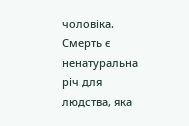чоловіка. Смерть є ненатуральна річ для людства, яка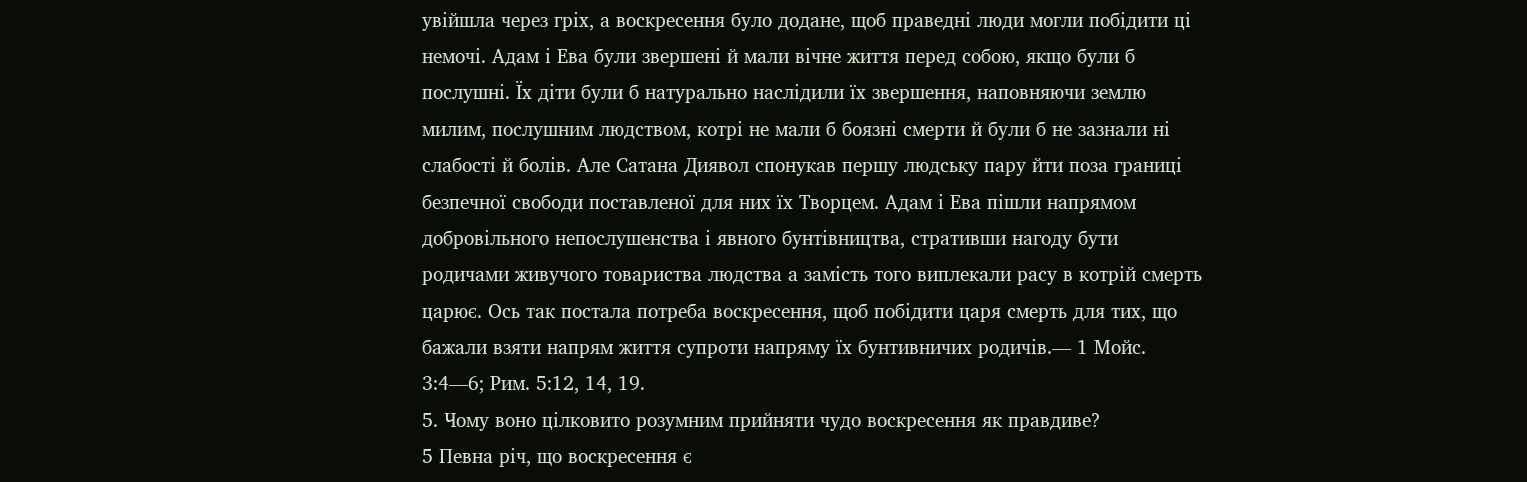увійшла через гріх, а воскресення було додане, щоб праведні люди могли побідити ці немочі. Адам і Ева були звершені й мали вічне життя перед собою, якщо були б послушні. Їх діти були б натурально наслідили їх звершення, наповняючи землю милим, послушним людством, котрі не мали б боязні смерти й були б не зазнали ні слабості й болів. Але Сатана Диявол спонукав першу людську пару йти поза границі безпечної свободи поставленої для них їх Творцем. Адам і Ева пішли напрямом добровільного непослушенства і явного бунтівництва, стративши нагоду бути родичами живучого товариства людства а замість того виплекали расу в котрій смерть царює. Ось так постала потреба воскресення, щоб побідити царя смерть для тих, що бажали взяти напрям життя супроти напряму їх бунтивничих родичів.— 1 Мойс. 3:4—6; Рим. 5:12, 14, 19.
5. Чому воно цілковито розумним прийняти чудо воскресення як правдиве?
5 Певна річ, що воскресення є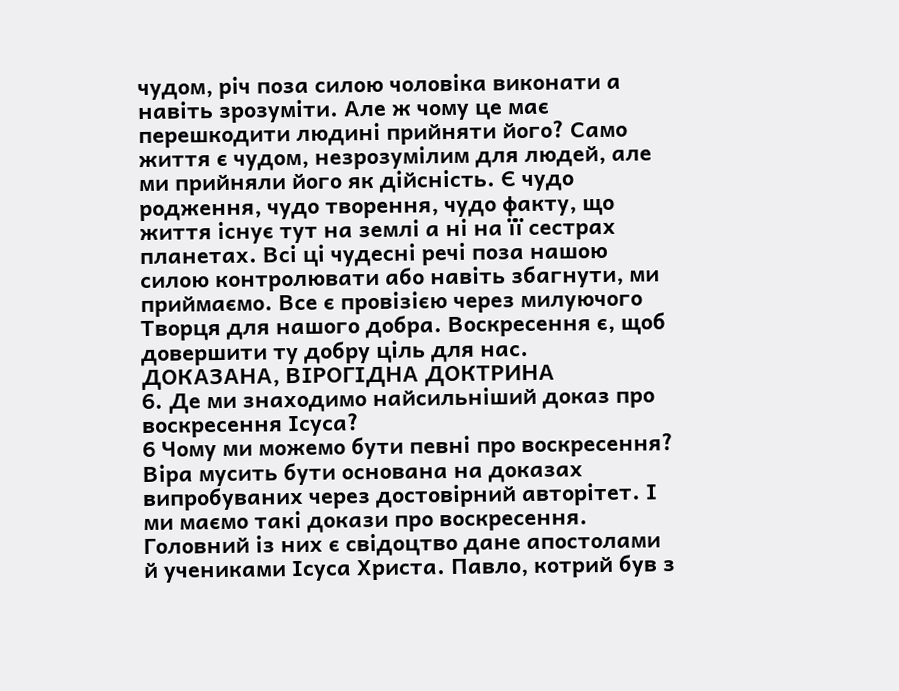чудом, річ поза силою чоловіка виконати а навіть зрозуміти. Але ж чому це має перешкодити людині прийняти його? Само життя є чудом, незрозумілим для людей, але ми прийняли його як дійсність. Є чудо родження, чудо творення, чудо факту, що життя існує тут на землі а ні на її сестрах планетах. Всі ці чудесні речі поза нашою силою контролювати або навіть збагнути, ми приймаємо. Все є провізією через милуючого Творця для нашого добра. Воскресення є, щоб довершити ту добру ціль для нас.
ДОКАЗАНА, ВІРОГІДНА ДОКТРИНА
6. Де ми знаходимо найсильніший доказ про воскресення Ісуса?
6 Чому ми можемо бути певні про воскресення? Віра мусить бути основана на доказах випробуваних через достовірний авторітет. І ми маємо такі докази про воскресення. Головний із них є свідоцтво дане апостолами й учениками Ісуса Христа. Павло, котрий був з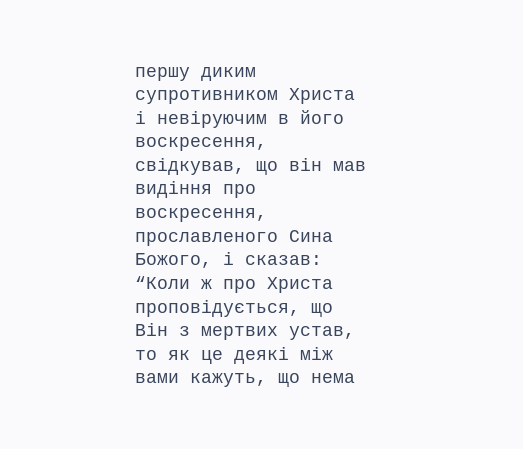першу диким супротивником Христа і невіруючим в його воскресення, свідкував, що він мав видіння про воскресення, прославленого Сина Божого, і сказав: “Коли ж про Христа проповідується, що Він з мертвих устав, то як це деякі між вами кажуть, що нема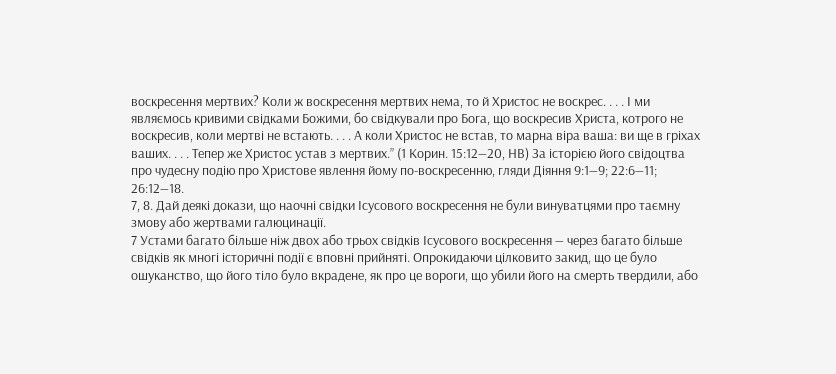воскресення мертвих? Коли ж воскресення мертвих нема, то й Христос не воскрес. . . . І ми являємось кривими свідками Божими, бо свідкували про Бога, що воскресив Христа, котрого не воскресив, коли мертві не встають. . . . А коли Христос не встав, то марна віра ваша: ви ще в гріхах ваших. . . . Тепер же Христос устав з мертвих.” (1 Корин. 15:12—20, НВ) За історією його свідоцтва про чудесну подію про Христове явлення йому по-воскресенню, гляди Діяння 9:1—9; 22:6—11; 26:12—18.
7, 8. Дай деякі докази, що наочні свідки Ісусового воскресення не були винуватцями про таємну змову або жертвами галюцинації.
7 Устами багато більше ніж двох або трьох свідків Ісусового воскресення — через багато більше свідків як многі історичні події є вповні прийняті. Опрокидаючи цілковито закид, що це було ошуканство, що його тіло було вкрадене, як про це вороги, що убили його на смерть твердили, або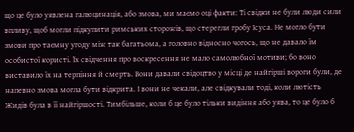що це було уявлена галюцинація, або змова, ми маємо оці факти: Ті свідки не були люди сили впливу, щоб могли підкупити римських сторожів, що стерегли гробу Ісуса. Не могло бути змови про таємну угоду між так багатьома, а головно відносно чогось, що не давало їм особистої користі. Їх свідчення про воскресення не мало самолюбної мотиви; бо воно виставило їх на терпіння й смерть. Вони давали свідоцтво у місці де найгірші вороги були, де напевно змова могла бути відкрита. І вони не чекали, але свідкували тоді, коли лютість Жидів була в її найгіршості. Тимбільше, коли б це було тільки видіння або уява, то це було б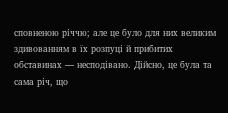сповненою річчю; але це було для них великим здивованням в їх розпуці й прибитих обставинах — несподівано. Дійсно, це була та сама річ, що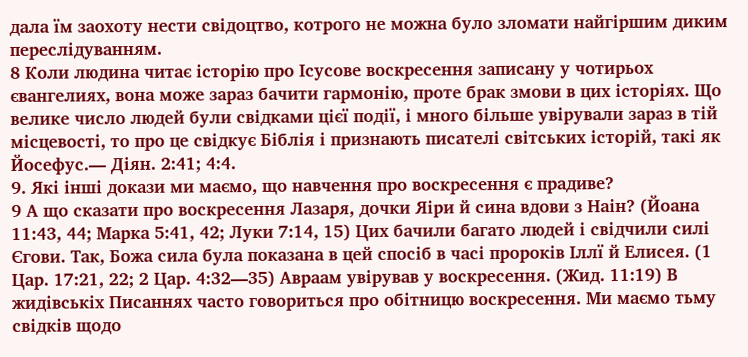дала їм заохоту нести свідоцтво, котрого не можна було зломати найгіршим диким переслідуванням.
8 Коли людина читає історію про Ісусове воскресення записану у чотирьох євангелиях, вона може зараз бачити гармонію, проте брак змови в цих історіях. Що велике число людей були свідками цієї події, і много більше увірували зараз в тій місцевості, то про це свідкує Біблія і признають писателі світських історій, такі як Йосефус.— Діян. 2:41; 4:4.
9. Які інші докази ми маємо, що навчення про воскресення є прадиве?
9 А що сказати про воскресення Лазаря, дочки Яіри й сина вдови з Наін? (Йоана 11:43, 44; Марка 5:41, 42; Луки 7:14, 15) Цих бачили багато людей і свідчили силі Єгови. Так, Божа сила була показана в цей спосіб в часі пророків Іллї й Елисея. (1 Цар. 17:21, 22; 2 Цар. 4:32—35) Авраам увірував у воскресення. (Жид. 11:19) В жидівськіх Писаннях часто говориться про обітницю воскресення. Ми маємо тьму свідків щодо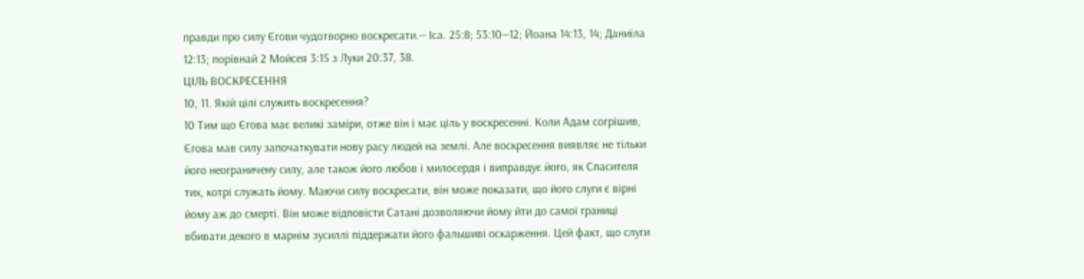правди про силу Єгови чудотворно воскресати.— Іса. 25:8; 53:10—12; Йоана 14:13, 14; Даниїла 12:13; порівнай 2 Мойсея 3:15 з Луки 20:37, 38.
ЦІЛЬ ВОСКРЕСЕННЯ
10, 11. Якій цілі служить воскресення?
10 Тим що Єгова має великі заміри, отже він і має ціль у воскресенні. Коли Адам согрішив, Єгова мав силу започаткувати нову расу людей на землі. Але воскресення виявляє не тільки його неограничену силу, але також його любов і милосердя і виправдує його, як Спасителя тих, котрі служать йому. Маючи силу воскресати, він може показати, що його слуги є вірні йому аж до смерті. Він може відповісти Сатані дозволяючи йому йти до самої границі вбивати декого в марнім зусиллі піддержати його фальшиві оскарження. Цей факт, що слуги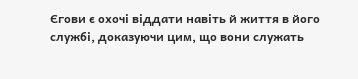Єгови є охочі віддати навіть й життя в його службі, доказуючи цим, що вони служать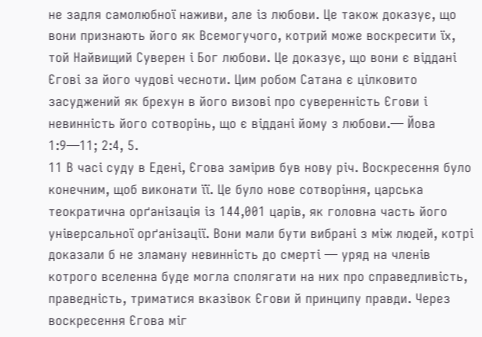не задля самолюбної наживи, але із любови. Це також доказує, що вони признають його як Всемогучого, котрий може воскресити їх, той Найвищий Суверен і Бог любови. Це доказує, що вони є віддані Єгові за його чудові чесноти. Цим робом Сатана є цілковито засуджений як брехун в його визові про суверенність Єгови і невинність його сотворінь, що є віддані йому з любови.— Йова 1:9—11; 2:4, 5.
11 В часі суду в Едені, Єгова замірив був нову річ. Воскресення було конечним, щоб виконати її. Це було нове сотворіння, царська теократична орґанізація із 144,001 царів, як головна часть його універсальної орґанізації. Вони мали бути вибрані з між людей, котрі доказали б не зламану невинність до смерті — уряд на членів котрого вселенна буде могла сполягати на них про справедливість, праведність, триматися вказівок Єгови й принципу правди. Через воскресення Єгова міг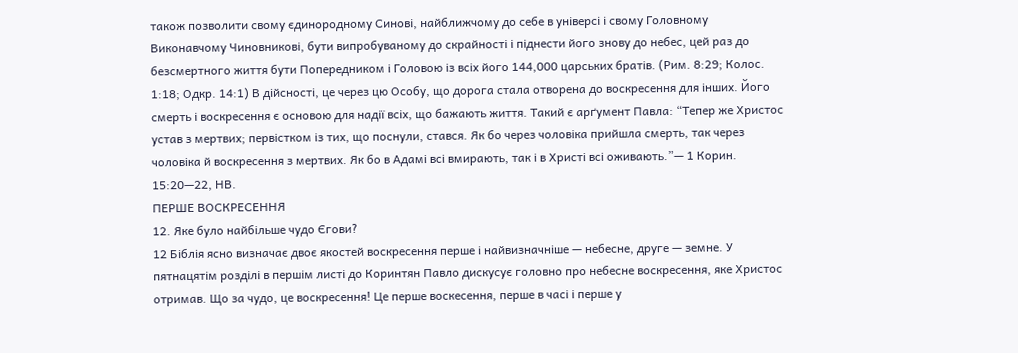також позволити свому єдинородному Синові, найближчому до себе в універсі і свому Головному Виконавчому Чиновникові, бути випробуваному до скрайності і піднести його знову до небес, цей раз до безсмертного життя бути Попередником і Головою із всіх його 144,000 царських братів. (Рим. 8:29; Колос. 1:18; Одкр. 14:1) В дійсності, це через цю Особу, що дорога стала отворена до воскресення для інших. Його смерть і воскресення є основою для надії всіх, що бажають життя. Такий є арґумент Павла: “Тепер же Христос устав з мертвих; первістком із тих, що поснули, стався. Як бо через чоловіка прийшла смерть, так через чоловіка й воскресення з мертвих. Як бо в Адамі всі вмирають, так і в Христі всі оживають.”— 1 Корин. 15:20—22, НВ.
ПЕРШЕ ВОСКРЕСЕННЯ
12. Яке було найбільше чудо Єгови?
12 Біблія ясно визначає двоє якостей воскресення перше і найвизначніше — небесне, друге — земне. У пятнацятім розділі в першім листі до Коринтян Павло дискусує головно про небесне воскресення, яке Христос отримав. Що за чудо, це воскресення! Це перше воскесення, перше в часі і перше у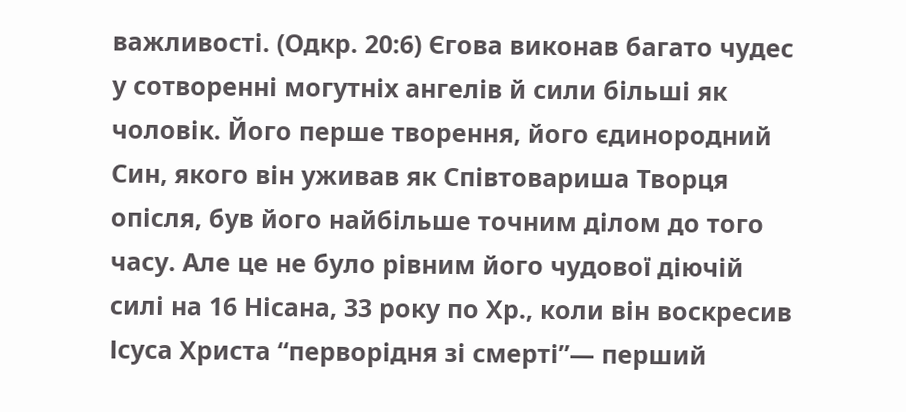важливості. (Одкр. 20:6) Єгова виконав багато чудес у сотворенні могутніх ангелів й сили більші як чоловік. Його перше творення, його єдинородний Син, якого він уживав як Співтовариша Творця опісля, був його найбільше точним ділом до того часу. Але це не було рівним його чудової діючій силі на 16 Нісана, 33 року по Хр., коли він воскресив Ісуса Христа “перворідня зі смерті”— перший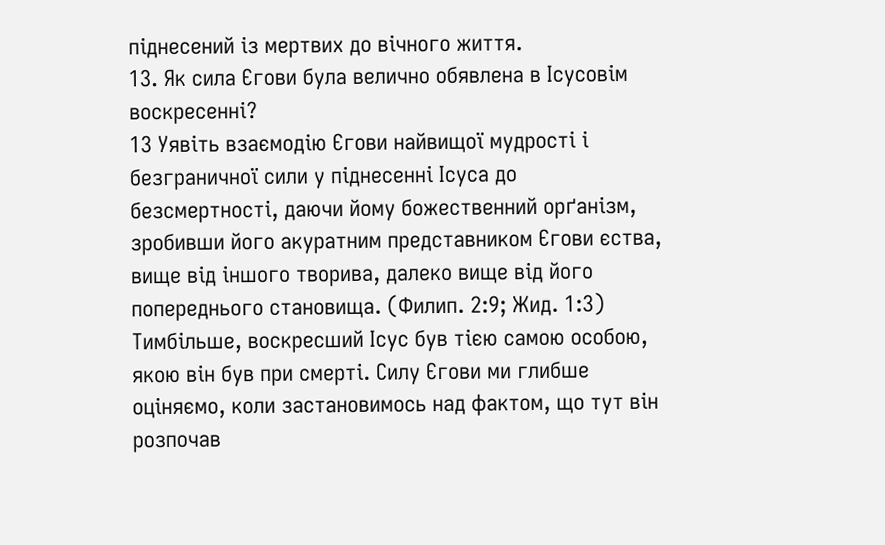піднесений із мертвих до вічного життя.
13. Як сила Єгови була велично обявлена в Ісусовім воскресенні?
13 Уявіть взаємодію Єгови найвищої мудрості і безграничної сили у піднесенні Ісуса до безсмертності, даючи йому божественний орґанізм, зробивши його акуратним представником Єгови єства, вище від іншого творива, далеко вище від його попереднього становища. (Филип. 2:9; Жид. 1:3) Тимбільше, воскресший Ісус був тією самою особою, якою він був при смерті. Силу Єгови ми глибше оціняємо, коли застановимось над фактом, що тут він розпочав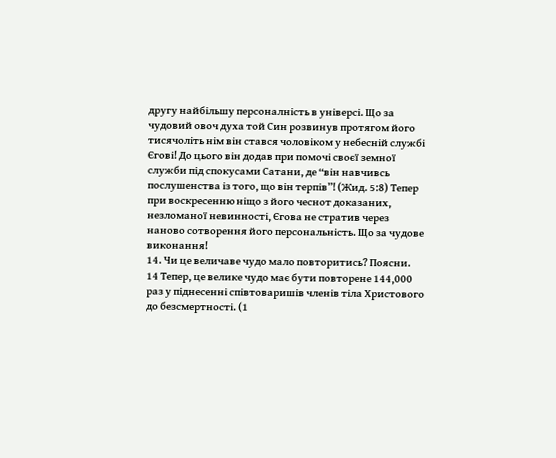другу найбільшу персоналність в універсі. Що за чудовий овоч духа той Син розвинув протягом його тисячоліть нім він стався чоловіком у небесній службі Єгові! До цього він додав при помочі своєї земної служби під спокусами Сатани, де “він навчивсь послушенства із того, що він терпів”! (Жид. 5:8) Тепер при воскресенню ніщо з його чеснот доказаних, незломаної невинності, Єгова не стратив через наново сотворення його персональність. Що за чудове виконання!
14. Чи це величаве чудо мало повторитись? Поясни.
14 Тепер, це велике чудо має бути повторене 144,000 раз у піднесенні співтоваришів членів тіла Христового до безсмертності. (1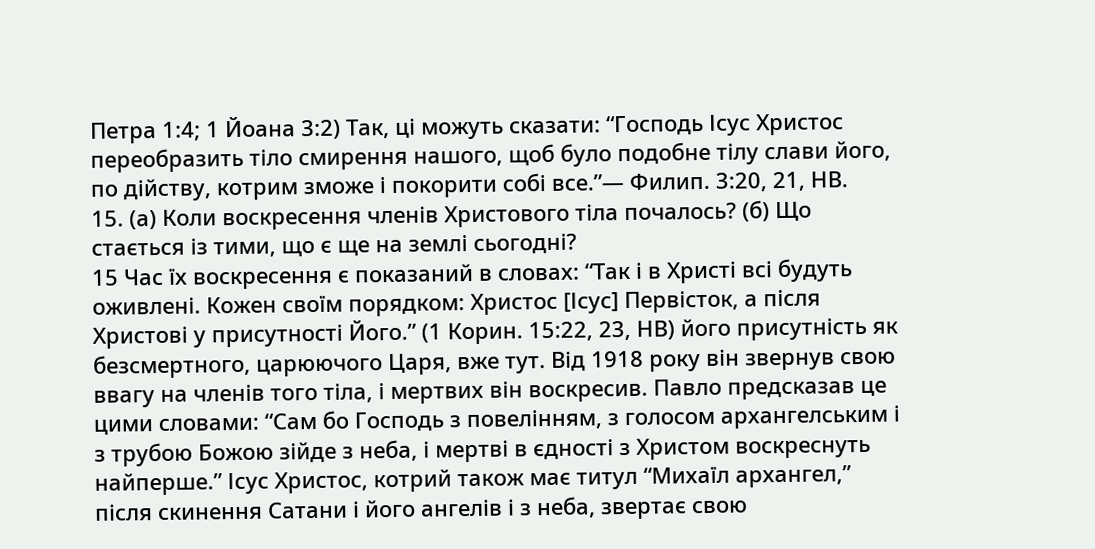Петра 1:4; 1 Йоана 3:2) Так, ці можуть сказати: “Господь Ісус Христос переобразить тіло смирення нашого, щоб було подобне тілу слави його, по дійству, котрим зможе і покорити собі все.”— Филип. 3:20, 21, НВ.
15. (а) Коли воскресення членів Христового тіла почалось? (б) Що стається із тими, що є ще на землі сьогодні?
15 Час їх воскресення є показаний в словах: “Так і в Христі всі будуть оживлені. Кожен своїм порядком: Христос [Ісус] Первісток, а після Христові у присутності Його.” (1 Корин. 15:22, 23, НВ) його присутність як безсмертного, царюючого Царя, вже тут. Від 1918 року він звернув свою ввагу на членів того тіла, і мертвих він воскресив. Павло предсказав це цими словами: “Сам бо Господь з повелінням, з голосом архангелським і з трубою Божою зійде з неба, і мертві в єдності з Христом воскреснуть найперше.” Ісус Христос, котрий також має титул “Михаїл архангел,” після скинення Сатани і його ангелів і з неба, звертає свою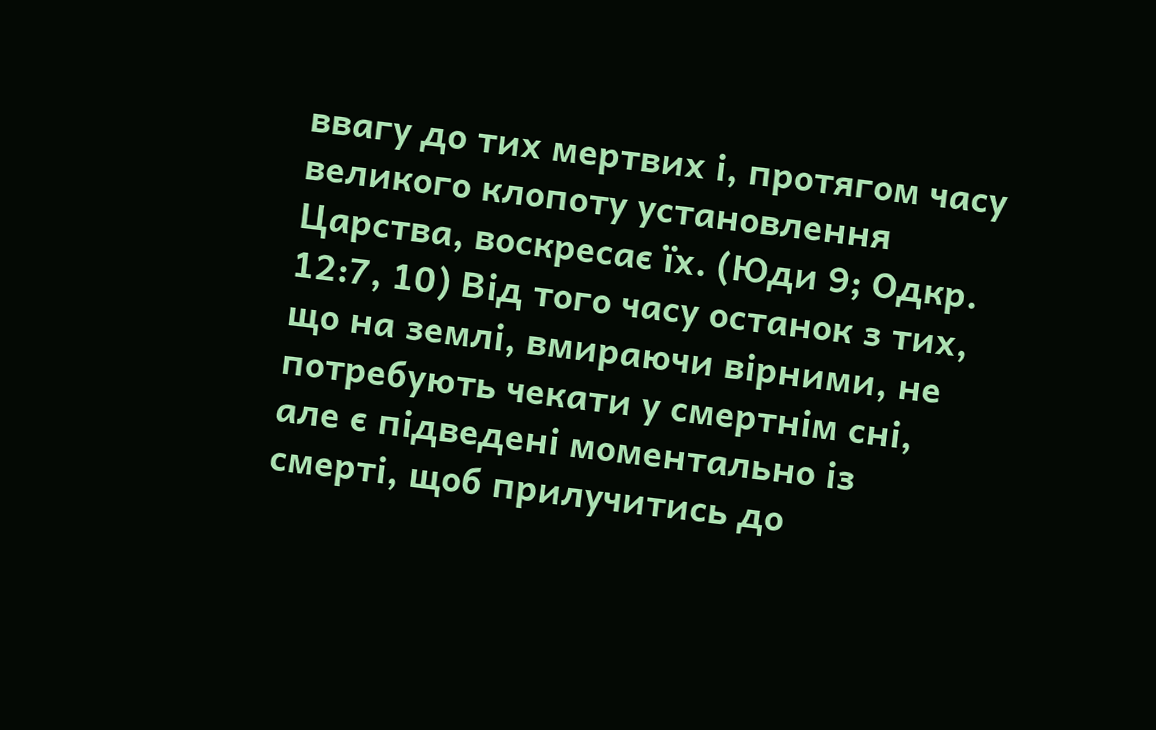ввагу до тих мертвих і, протягом часу великого клопоту установлення Царства, воскресає їх. (Юди 9; Одкр. 12:7, 10) Від того часу останок з тих, що на землі, вмираючи вірними, не потребують чекати у смертнім сні, але є підведені моментально із смерті, щоб прилучитись до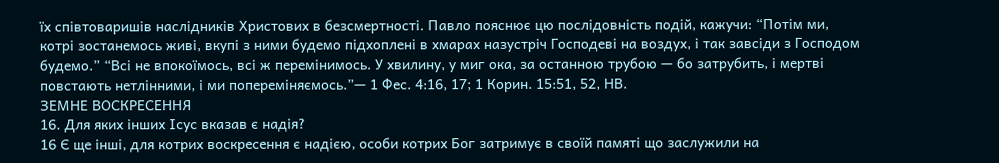їх співтоваришів наслідників Христових в безсмертності. Павло пояснює цю послідовність подій, кажучи: “Потім ми, котрі зостанемось живі, вкупі з ними будемо підхоплені в хмарах назустріч Господеві на воздух, і так завсіди з Господом будемо.” “Всі не впокоїмось, всі ж перемінимось. У хвилину, у миг ока, за останною трубою — бо затрубить, і мертві повстають нетлінними, і ми попереміняємось.”— 1 Фес. 4:16, 17; 1 Корин. 15:51, 52, НВ.
ЗЕМНЕ ВОСКРЕСЕННЯ
16. Для яких інших Ісус вказав є надія?
16 Є ще інші, для котрих воскресення є надією, особи котрих Бог затримує в своїй памяті що заслужили на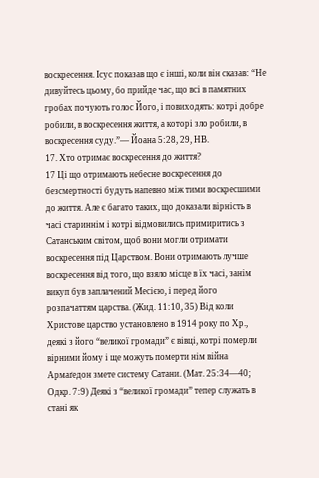воскресення. Ісус показав що є інші, коли він сказав: “Не дивуйтесь цьому, бо прийде час, що всі в памятних гробах почують голос Його, і повиходять: котрі добре робили, в воскресення життя, а которі зло робили, в воскресення суду.”— Йоана 5:28, 29, НВ.
17. Хто отримає воскресення до життя?
17 Ці що отримають небесне воскресення до безсмертності будуть напевно між тими воскресшими до життя. Але є багато таких, що доказали вірність в часі стариннім і котрі відмовились примиритись з Сатанським світом, щоб вони могли отримати воскресення під Царством. Вони отримають лучше воскресення від того, що взяло місце в їх часі, занім викуп був заплачений Месією, і перед його розпачаттям царства. (Жид. 11:10, 35) Від коли Христове царство установлено в 1914 року по Хр., деякі з його “великої громади” є вівці, котрі померли вірними йому і ще можуть померти нім війна Армаґедон змете систему Сатани. (Мат. 25:34—40; Одкр. 7:9) Деякі з “великої громади” тепер служать в стані як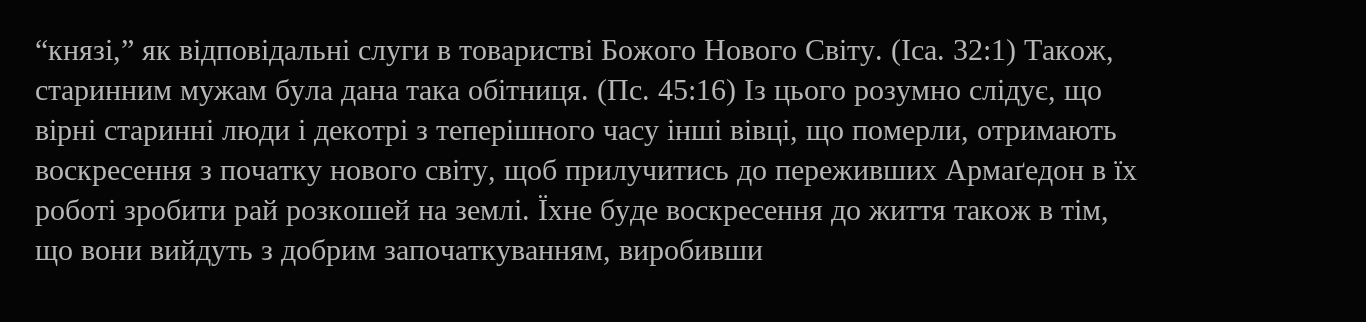“князі,” як відповідальні слуги в товаристві Божого Нового Світу. (Іса. 32:1) Також, старинним мужам була дана така обітниця. (Пс. 45:16) Із цього розумно слідує, що вірні старинні люди і декотрі з теперішного часу інші вівці, що померли, отримають воскресення з початку нового світу, щоб прилучитись до переживших Армаґедон в їх роботі зробити рай розкошей на землі. Їхне буде воскресення до життя також в тім, що вони вийдуть з добрим започаткуванням, виробивши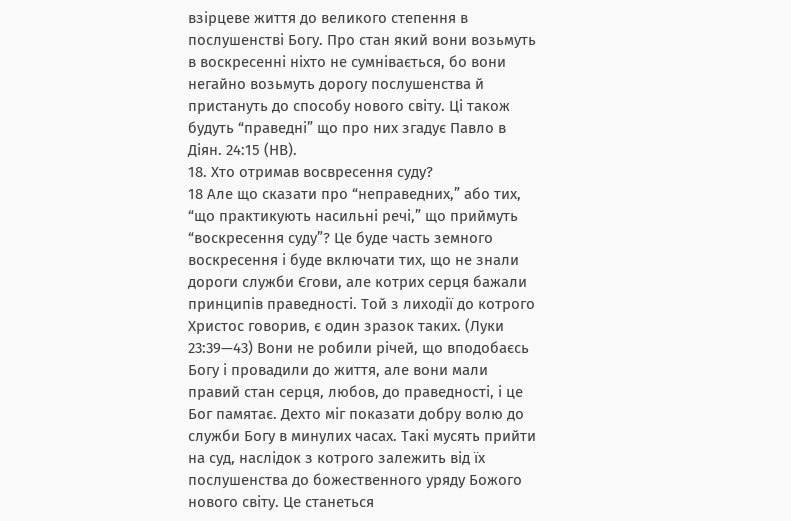взірцеве життя до великого степення в послушенстві Богу. Про стан який вони возьмуть в воскресенні ніхто не сумнівається, бо вони негайно возьмуть дорогу послушенства й пристануть до способу нового світу. Ці також будуть “праведні” що про них згадує Павло в Діян. 24:15 (НВ).
18. Хто отримав восвресення суду?
18 Але що сказати про “неправедних,” або тих, “що практикують насильні речі,” що приймуть “воскресення суду”? Це буде часть земного воскресення і буде включати тих, що не знали дороги служби Єгови, але котрих серця бажали принципів праведності. Той з лиходії до котрого Христос говорив, є один зразок таких. (Луки 23:39—43) Вони не робили річей, що вподобаєсь Богу і провадили до життя, але вони мали правий стан серця, любов, до праведності, і це Бог памятає. Дехто міг показати добру волю до служби Богу в минулих часах. Такі мусять прийти на суд, наслідок з котрого залежить від їх послушенства до божественного уряду Божого нового світу. Це станеться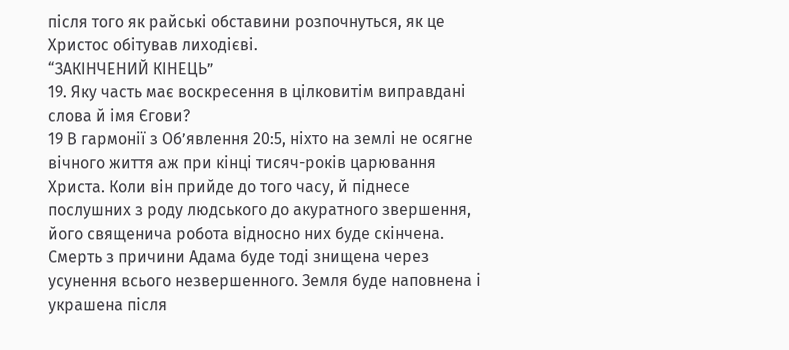після того як райські обставини розпочнуться, як це Христос обітував лиходієві.
“ЗАКІНЧЕНИЙ КІНЕЦЬ”
19. Яку часть має воскресення в цілковитім виправдані слова й імя Єгови?
19 В гармонії з Об’явлення 20:5, ніхто на землі не осягне вічного життя аж при кінці тисяч-років царювання Христа. Коли він прийде до того часу, й піднесе послушних з роду людського до акуратного звершення, його священича робота відносно них буде скінчена. Смерть з причини Адама буде тоді знищена через усунення всього незвершенного. Земля буде наповнена і украшена після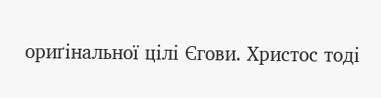ориґінальної цілі Єгови. Христос тоді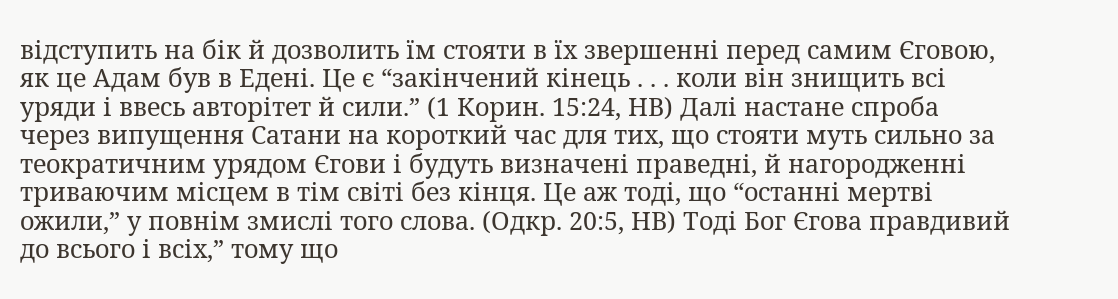відступить на бік й дозволить їм стояти в їх звершенні перед самим Єговою, як це Адам був в Едені. Це є “закінчений кінець . . . коли він знищить всі уряди і ввесь авторітет й сили.” (1 Корин. 15:24, НВ) Далі настане спроба через випущення Сатани на короткий час для тих, що стояти муть сильно за теократичним урядом Єгови і будуть визначені праведні, й нагородженні триваючим місцем в тім світі без кінця. Це аж тоді, що “останні мертві ожили,” у повнім змислі того слова. (Одкр. 20:5, НВ) Тоді Бог Єгова правдивий до всього і всіх,” тому що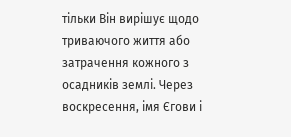тільки Він вирішує щодо триваючого життя або затрачення кожного з осадників землі. Через воскресення, імя Єгови і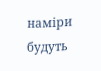наміри будуть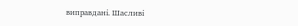виправдані. Шасливі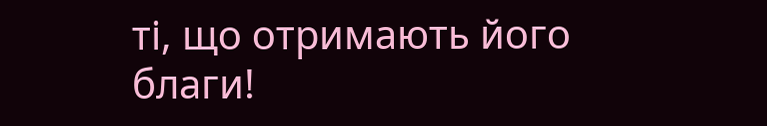ті, що отримають його благи!